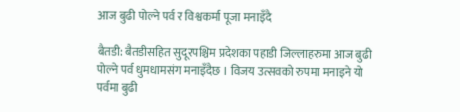आज बुढी पोल्ने पर्व र विश्वकर्मा पूजा मनाइँदै

बैतडी: बैतडीसहित सुदूरपश्चिम प्रदेशका पहाडी जिल्लाहरुमा आज बुढी पोल्ने पर्व धुमधामसंग मनाइँदैछ । विजय उत्सवको रुपमा मनाइने यो पर्वमा बुढी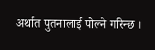अर्थात पुतनालाई पोल्ने गरिन्छ ।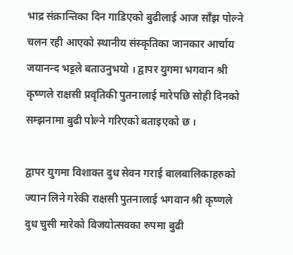भाद्र संक्रान्तिका दिन गाडिएको बुढीलाई आज साँझ पोल्ने चलन रही आएको स्थानीय संस्कृतिका जानकार आर्चाय जयानन्द भट्टले बताउनुभयो । द्वापर युगमा भगवान श्री कृष्णले राक्षसी प्रवृतिकी पुतनालाई मारेपछि सोही दिनको सम्झनामा बुढी पोल्ने गरिएको बताइएको छ ।

द्वापर युगमा विशाक्त दुध सेवन गराई बालबालिकाहरुको ज्यान लिने गरेकी राक्षसी पुतनालाई भगवान श्री कृष्णले दुध चुसी मारेको विजयोत्सवका रुपमा बुढी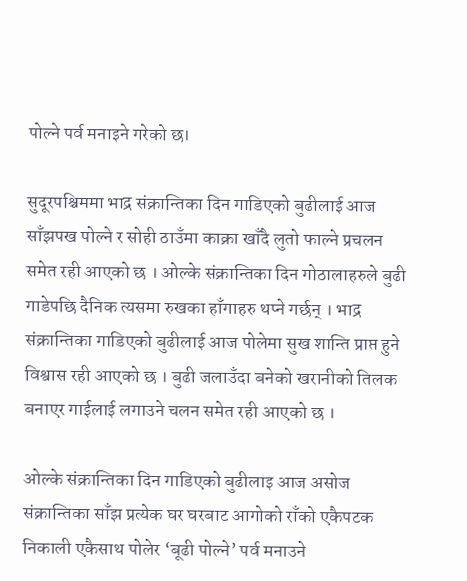पोल्ने पर्व मनाइने गरेको छ।

सुदूरपश्चिममा भाद्र संक्रान्तिका दिन गाडिएको बुढीलाई आज साँझपख पोल्ने र सोही ठाउँमा काक्रा खाँदै लुतो फाल्ने प्रचलन समेत रही आएको छ । ओल्के संक्रान्तिका दिन गोठालाहरुले बुढी गाडेपछि दैनिक त्यसमा रुखका हाँगाहरु थप्ने गर्छन् । भाद्र संक्रान्तिका गाडिएको बुढीलाई आज पोलेमा सुख शान्ति प्राप्त हुने विश्वास रही आएको छ । बुढी जलाउँदा बनेको खरानीको तिलक बनाएर गाईलाई लगाउने चलन समेत रही आएको छ ।

ओल्के संक्रान्तिका दिन गाडिएको बुढीलाइ आज असोज संक्रान्तिका साँझ प्रत्येक घर घरबाट आगोको राँको एकैपटक निकाली एकैसाथ पोलेर ‘बूढी पोल्ने’ पर्व मनाउने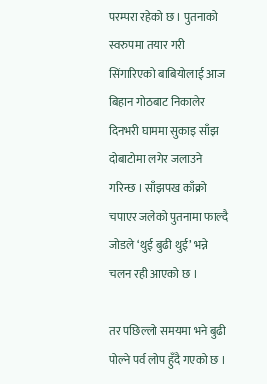परम्परा रहेको छ । पुतनाको स्वरुपमा तयार गरी सिंगारिएको बाबियोलाई आज बिहान गोठबाट निकालेर दिनभरी घाममा सुकाइ साँझ दोबाटोमा लगेर जलाउने गरिन्छ । साँझपख काँक्रो चपाएर जलेको पुतनामा फाल्दै जोडले ‘थुई बुढी थुई’ भन्ने चलन रही आएको छ ।

तर पछिल्लो समयमा भने बुढी पोल्ने पर्व लोप हुँदै गएको छ ।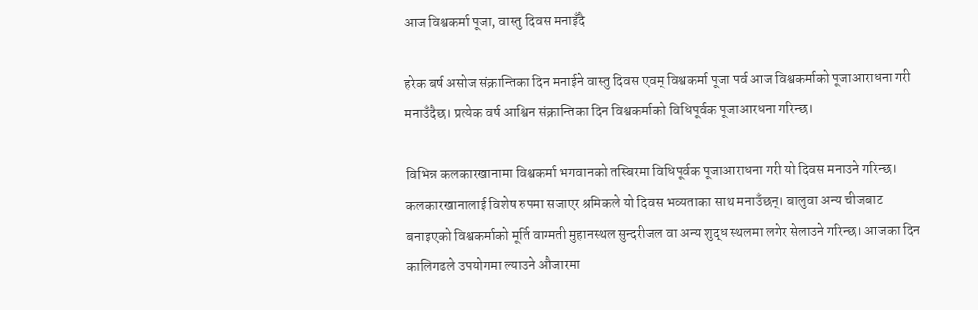आज विश्वकर्मा पूजा, वास्तु दिवस मनाइँदै

हरेक बर्ष असोज संक्रान्तिका दिन मनाईने वास्तु दिवस एवम् विश्वकर्मा पूजा पर्व आज विश्वकर्माको पूजाआराधना गरी मनाउँदैछ। प्रत्येक वर्ष आश्विन संक्रान्तिका दिन विश्वकर्माको विधिपूर्वक पूजाआरधना गरिन्छ।

विभिन्न कलकारखानामा विश्वकर्मा भगवानको तस्बिरमा विधिपूर्वक पूजाआराधना गरी यो दिवस मनाउने गरिन्छ। कलकारखानालाई विशेष रुपमा सजाएर श्रमिकले यो दिवस भव्यताका साथ मनाउँछन्। बालुवा अन्य चीजबाट बनाइएको विश्वकर्माको मूर्ति वाग्मती मुहानस्थल सुन्दरीजल वा अन्य शुद्ध स्थलमा लगेर सेलाउने गरिन्छ। आजका दिन कालिगढले उपयोगमा ल्याउने औजारमा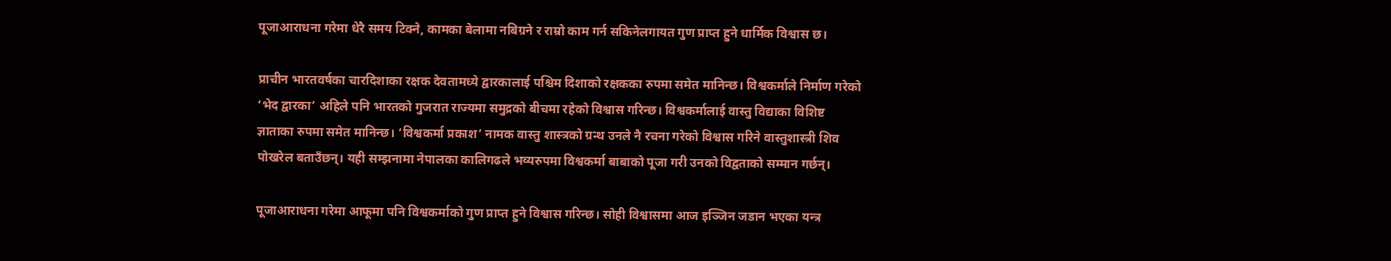पूजाआराधना गरेमा धेरै समय टिक्ने, कामका बेलामा नबिग्रने र राम्रो काम गर्न सकिनेलगायत गुण प्राप्त हुने धार्मिक विश्वास छ।

प्राचीन भारतवर्षका चारदिशाका रक्षक देवतामध्ये द्वारकालाई पश्चिम दिशाको रक्षकका रुपमा समेत मानिन्छ। विश्वकर्माले निर्माण गरेको ‘भेद द्वारका’ अहिले पनि भारतको गुजरात राज्यमा समुद्रको बीचमा रहेको विश्वास गरिन्छ। विश्वकर्मालाई वास्तु विद्याका विशिष्ट ज्ञाताका रुपमा समेत मानिन्छ। ‘विश्वकर्मा प्रकाश’ नामक वास्तु शास्त्रको ग्रन्थ उनले नै रचना गरेको विश्वास गरिने वास्तुशास्त्री शिव पोखरेल बताउँछन्। यही सम्झनामा नेपालका कालिगढले भव्यरुपमा विश्वकर्मा बाबाको पूजा गरी उनको विद्वताको सम्मान गर्छन्।

पूजाआराधना गरेमा आफूमा पनि विश्वकर्माको गुण प्राप्त हुने विश्वास गरिन्छ। सोही विश्वासमा आज इञ्जिन जडान भएका यन्त्र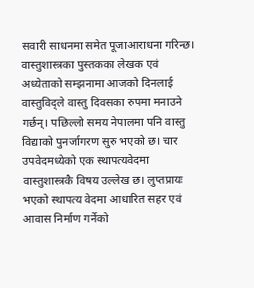सवारी साधनमा समेत पूजाआराधना गरिन्छ। वास्तुशास्त्रका पुस्तकका लेखक एवं अध्येताको सम्झनामा आजको दिनलाई वास्तुविद्ले वास्तु दिवसका रुपमा मनाउने गर्छन्। पछिल्लो समय नेपालमा पनि वास्तु विद्याको पुनर्जागरण सुरु भएको छ। चार उपवेदमध्येको एक स्थापत्यवेदमा वास्तुशास्त्रकै विषय उल्लेख छ। लुप्तप्रायः भएको स्थापत्य वेदमा आधारित सहर एवं आवास निर्माण गर्नेको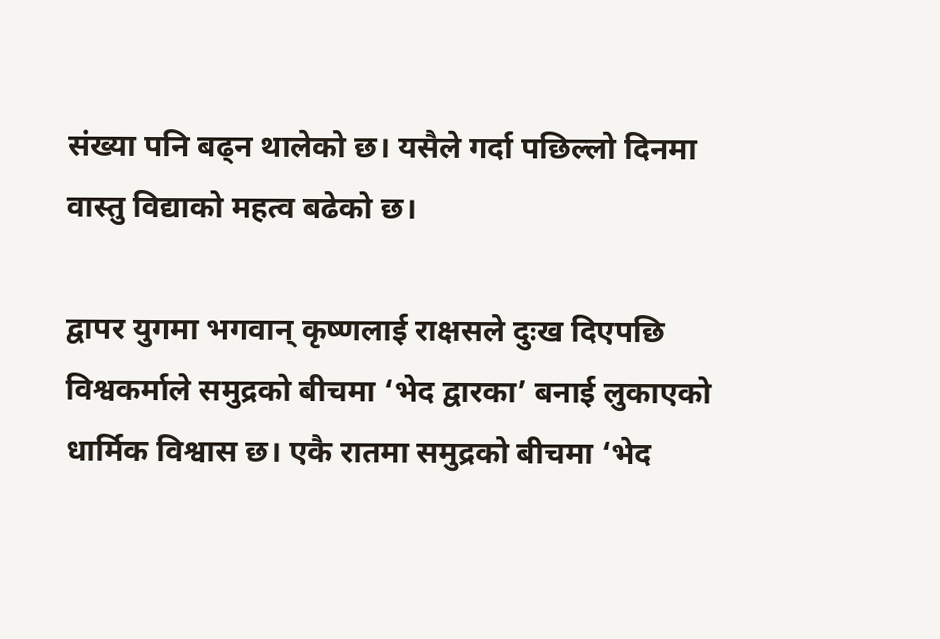संख्या पनि बढ्न थालेको छ। यसैले गर्दा पछिल्लो दिनमा वास्तु विद्याको महत्व बढेको छ।

द्वापर युगमा भगवान् कृष्णलाई राक्षसले दुःख दिएपछि विश्वकर्माले समुद्रको बीचमा ‘भेद द्वारका’ बनाई लुकाएको धार्मिक विश्वास छ। एकै रातमा समुद्रको बीचमा ‘भेद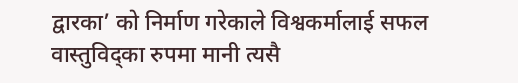द्वारका’ को निर्माण गरेकाले विश्वकर्मालाई सफल वास्तुविद्का रुपमा मानी त्यसै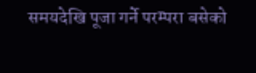समयदेखि पूजा गर्ने परम्परा बसेको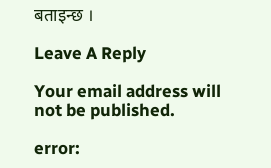बताइन्छ ।

Leave A Reply

Your email address will not be published.

error: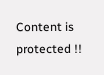Content is protected !!